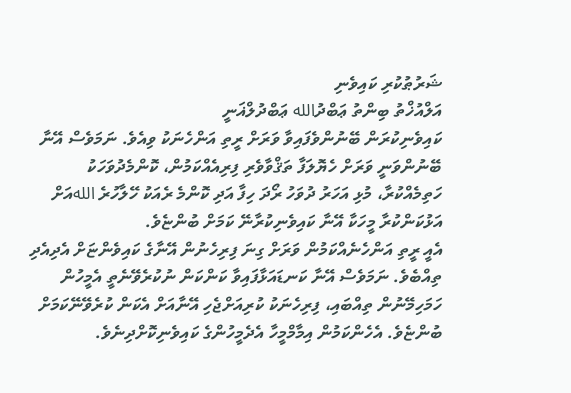ޝަރުޠުކުރި ކައިވެނި
އަލްއުޚްތު ބިންތު ޢަބްދުالله ޢަބްދުލްޣަނީ
ކައިވެނިކުރަން ބޭނުންވެފައިވާ ވަރަށް ރީތި އަންހެނަކު ވިއެވެ. ނަމަވެސް އޭނާ ބޭނުންވަނީ ވަރަށް ހެޔޮލަފާ ތަޤްވާވެރި ފިރިއެއްކަމުން، ކޮންމެދުވަހަކު ހަތިމެއްކުރާ، މުޅި އަހަރު ދުވަހު ރޯދަ ހިފާ އަދި ކޮންމެ ރެއަކު ހޭލާހުރެ اللهއަށް އަޅުކަންކުރާ މީހަކާ އޭނާ ކައިވެނިކުރާނޭ ކަމަށް ބުންޏެވެ.
އެއީ ރީތި އަންހެނެއްކަމުން ވަރަށް ގިނަ ފިރިހެނުން އޭނާގެ ކައިވެންޏަށް އެދިއެދި ތިއްބެވެ. ނަމަވެސް އޭނާ ކަނޑައަޅާފައިވާ ކަންކަން ނުކުރެވޭނެތީ އެމީހުން ހަމަހިމޭނުން ތިއްބައި، ފިރިހެނަކު ކުރިއަށްޖެހި އޭނާއަށް އެކަން ކުރެވޭނޭކަމަށް ބުންޏެވެ. އެހެންކަމުން އިމާމްމީހާ އެދެމީހުންގެ ކައިވެނިކޮށްދިނެވެ.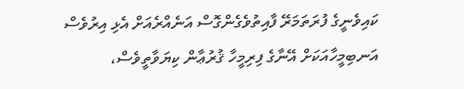ކައިވެނީގެ ފުރަތަމަރޭ ފާއިތުވެގެންގޮސް އަނެއްރެއަށް އެޅި އިރުވެސް އަނބިމީހާއަކަށް އޭނާގެ ފިރިމީހާ ޤުރުޢާން ކިޔަވާތީވެސް،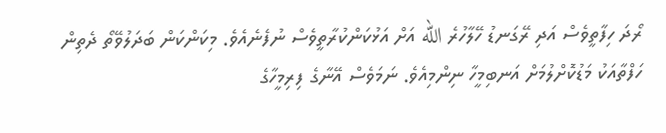ރޯދަ ހިފާތީވެސް އަދި ރޭގަނޑު ހޭލާހުރެ الله އަށް އަޅުކަންކުރާތީވެސް ނުފެނެއެވެ. މިކަންކަން ބަދަލުވޭތޯ ދެތިން ހަފްތާއަކު މަޑުކޮށްލުމަށް އަނބިމީހާ ނިންމިއެވެ. ނަމަވެސް އޭނާގެ ފިރިމީހާގެ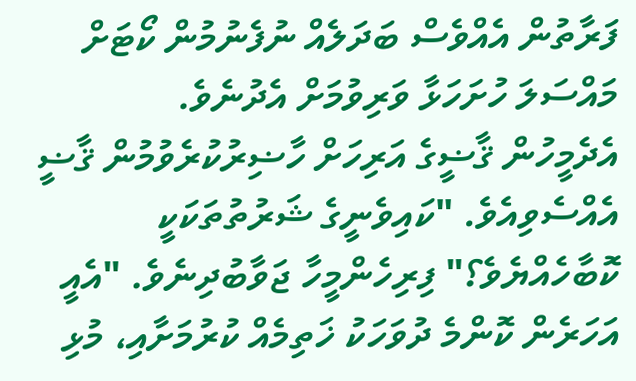ފަރާތުން އެއްވެސް ބަދަލެއް ނުފެނުމުން ކޯޓަށް މައްސަލަ ހުށަހަޅާ ވަރިވުމަށް އެދުނެވެ.
އެދެމީހުން ޤާޟީގެ އަރިހަށް ހާޟިރުކުރެވުމުން ޤާޟީ އެއްސެވިއެވެ. "ކައިވެނީގެ ޝަރުތުތަކަކީ ކޮބާހެއްޔެވެ؟" ފިރިހެންމީހާ ޖަވާބުދިނެވެ. "އެއީ އަހަރެން ކޮންމެ ދުވަހަކު ޚަތިމެއް ކުރުމަށާއި، މުޅި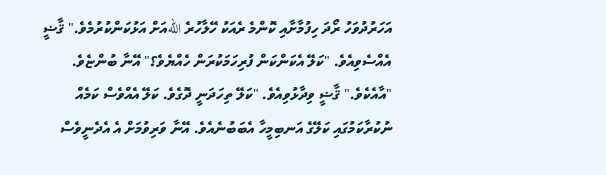އަހަރުދުވަހު ރޯދަ ހިފުމާށާއި ކޮންމެ ރެއަކު ހޭލާހުރެ اللهއަށް އަޅުކަންކުރުމެވެ." ޤާޟީ އެއްސެވިއެވެ. "ކަލޭ އެކަންކަން ފުރިހަމަކުރަން ހެއްޔެވެ؟" އޭނާ ބުންޏެވެ. "އާއެކެވެ." ޤާޟީ ވިދާޅުވިއެވެ. "ކަލޭ ތިހަދަނީ ދޮގެވެ. ކަލޭ އެއްވެސް ކަމެއް ނުކުރާކަމުގައި ކަލޭގެ އަނބިމީހާ އެބަބުނެއެވެ. އޭނާ ވަރިވުމަށް އެ އެދެނީވެސް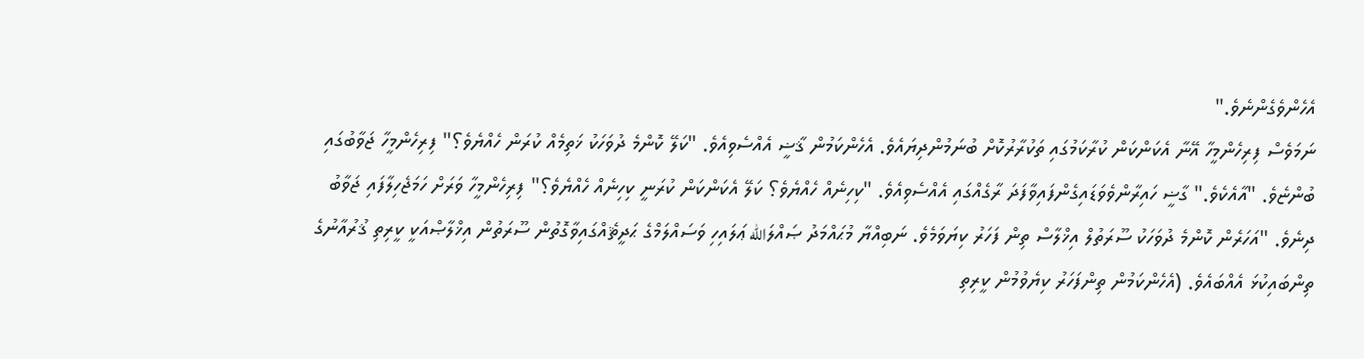އެހެންވެގެންނެވެ."
ނަމަވެސް ފިރިހެންމީހާ އޭނާ އެކަންކަން ކުރާކަމުގައި ތަކުރާރުކޮށް ބުނަމުންދިޔައެވެ. އެހެންކަމުން ޤާޟީ އެއްސެވިއެވެ. "ކަލޭ ކޮންމެ ދުވަހަކު ޚަތިމެއް ކުރަން ހެއްޔެވެ؟" ފިރިހެންމީހާ ޖަވާބުގައި ބުންޏެވެ. "އާއެކެވެ." ގާޟީ ހައިރާންވެވަޑައިގެންފައިވާފަދަ ރާގެއްގައި އެއްސެވިއެވެ. "ކިހިނެއް ހެއްޔެވެ؟ ކަލޭ އެކަންކަން ކުރަނީ ކިހިނެއް ހެއްޔެވެ؟" ފިރިހެންމީހާ ވަރަށް ހަމަޖެހިލާފައި ޖަވާބު ދިނެވެ. "އަހަރެން ކޮންމެ ދުވަހަކު ސޫރަތުލް އިޚްލާސް ތިން ފަހަރު ކިޔަވަމެވެ. ނަބިއްޔާ މުޙައްމަދު ޞައްލަالله ޢަލައިހި ވަސައްލަމްގެ ޙަދީޘެއްގައިވާގޮތުން ސޫރަތުން އިޚްލާޞްއަކީ ކީރިތި ޤުރުއާނުގެ ތިންބައިކުޅަ އެއްބައެވެ. (އެހެންކަމުން ތިންފަހަރު ކިޔެވުމުން ކީރިތި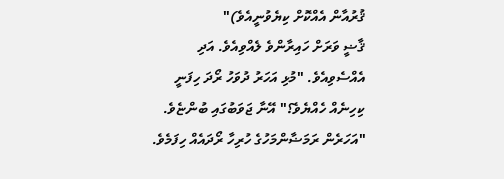ޤުރުއާން އެއްކޮށް ކިޔެވުނީއެވެ)"
ޤާޟީ ވަރަށް ހައިރާންވެ ލެއްވިއެވެ. އަދި އެއްސެވިއެވެ. "މުޅި އަހަރު ދުވަހު ރޯދަ ހިފަނީ ކިހިނެއް ހެއްޔެވެ؟" އޭނާ ޖަވަބުގައި ބުންޏެވެ. "އަހަރެން ރަމަޟާންމަހުގެ ހުރިހާ ރޯދައެއް ހިފަމެވެ.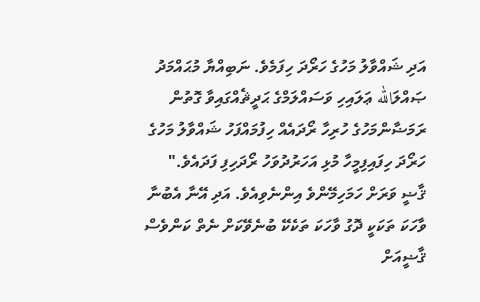އަދި ޝައްވާލު މަހުގެ ހަރޯދަ ހިފަމެވެ. ނަބިއްޔާ މުޙައްމަދު ޞައްލަالله ޢަލައިހި ވަސައްލަމްގެ ޙަދީޘެއްގައިވާ ގޮތުން ރަމަޟާންމަހުގެ ހުރިހާ ރޯދައެއް ހިފުމައްފަހު ޝައްވާލު މަހުގެ ހަރޯދަ ހިފައިފިމީހާ މުޅި އަހަރުދުވަހު ރޯދަހިފި ފަދައެވެ."
ޤާޟީ ވަރަށް ހަމަހިމޭންވެ އިންނެވިއެވެ. އަދި އޭނާ އެބުނާ ވާހަކަ ތަކަކީ ދޮގު ވާހަކަ ތަކެކޭ ބުނެވޭކަށް ނެތް ކަންވެސް ޤާޟީއަށް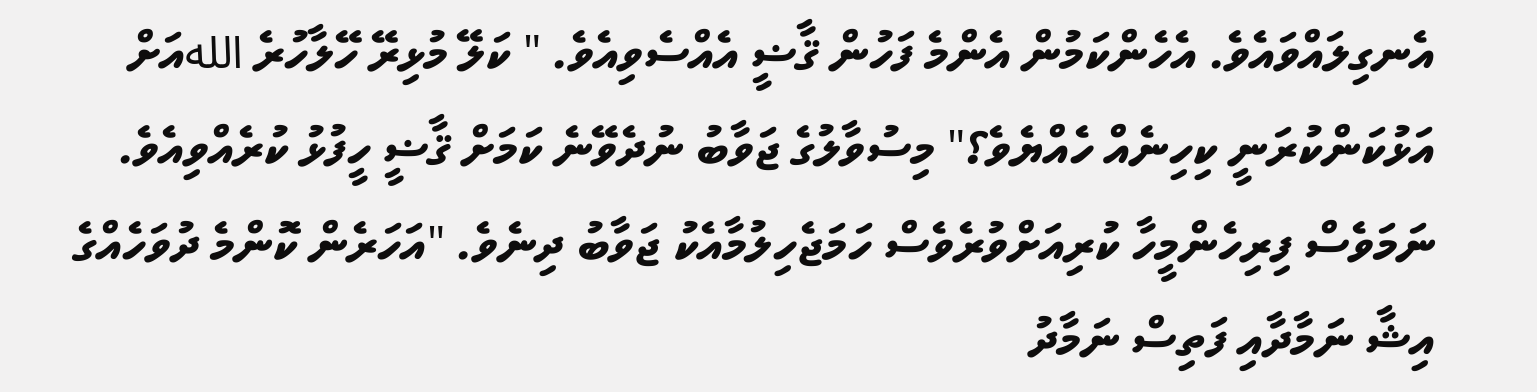އެނގިލައްވައެވެ. އެހެންކަމުން އެންމެ ފަހުން ޤާޟީ އެއްސެވިއެވެ. " ކަލޭ މުޅިރޭ ހޭލާހުރެ اللهއަށް އަޅުކަންކުރަނީ ކިހިނެއް ހެއްޔެވެ؟" މިސުވާލުގެ ޖަވާބު ނުދެވޭނެ ކަމަށް ޤާޟީ ހީފުޅު ކުރެއްވިއެވެ. ނަމަވެސް ފިރިހެންމީހާ ކުރިއަށްވުރެވެސް ހަމަޖެހިލުމާއެކު ޖަވާބު ދިނެވެ. "އަހަރެން ކޮންމެ ދުވަހެއްގެ އިޝާ ނަމާދާއި ފަތިސް ނަމާދު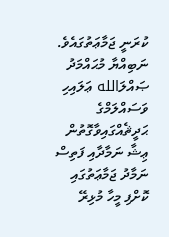ކުރަނީ ޖަމާޢަތުގައެވެ. ނަބިއްޔާ މުޙައްމަދު ޞައްލަالله ޢަލައިހި ވަސައްލަމްގެ ޙަދީޘެއްގައިވާގޮތުން ޢިޝާ ނަމާދާއި ފަތިސް ނަމާދު ޖަމާޢަތުގައި ކޮށްފި މީހާ މުޅިރޭ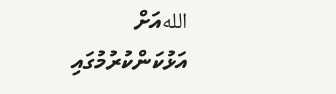اللهއަށް އަޅުކަންކުރުމުގައި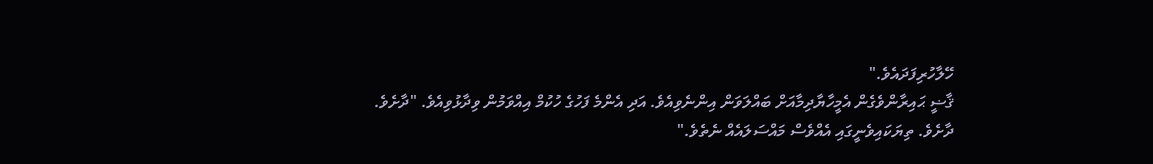ހޭލާހުރިފަދައެވެ."
ޤާޟީ ޙައިރާންވެގެން އެމީހާޔާދިމާއަށް ބައްލަވަން އިންނެވިއެވެ. އަދި އެންމެ ފަހުގެ ހުކުމް އިއްވަމުން ވިދާޅުވިއެވެ. "ދާށެވެ. ދާށެވެ. ތިޔަކައިވެނީގައި އެއްވެސް މައްސަލައެއް ނެތެވެ."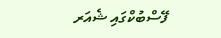ފޭސްބުކްގައި ޝެއަރ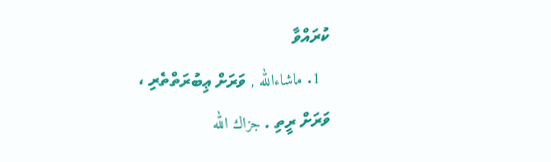ކުރައްވާ
  1. ماشاءالله , ވަރަށް ޢިބުރަތްތެރި ، ވަރަށް ރީތި . جزاك الله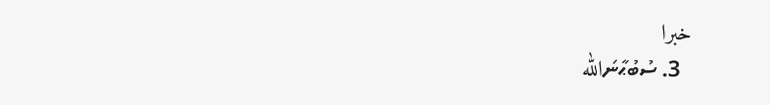خبرا
  3. ސުބުޙާނަالله